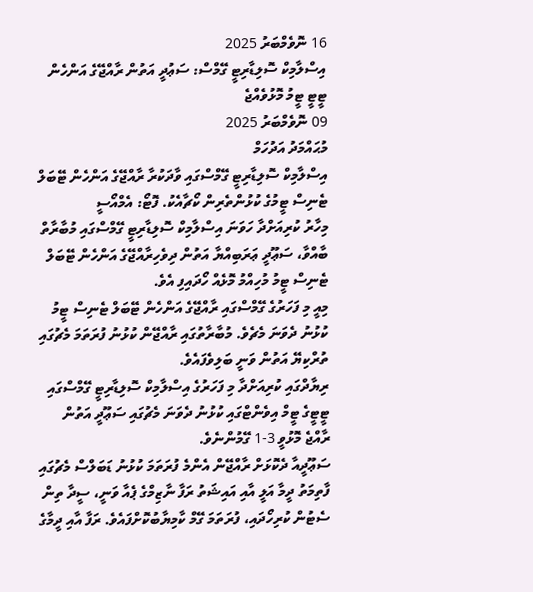16 ނޮވެމްބަރު 2025
އިސްލާމިކް ސޮލިޑާރިޓީ ގޭމްސް: ސަޢުދީ އަތުން ރާއްޖޭގެ އަންހެން ޓީޓީ ޓީމު މޮޅުވެއްޖެ
09 ނޮވެމްބަރު 2025
މުޙައްމަދު އަދުހަމް
އިސްލާމިކް ސޮލިޑާރިޓީ ގޭމްސްގައި ވާދަކުރާ ރާއްޖޭގެ އަންހެން ޓޭބަލް ޓެނިސް ޓީމުގެ ކުޅުންތެރިން ކޯޗާއެކު. ފޮޓޯ: އެމްއޯސީ
މިހާރު ކުރިއަށްދާ ހަވަނަ އިސްލާމިކް ސޮލިޑާރިޓީ ގޭމްސްގައި މުބާރާތް ބާއްވާ، ސަޢޫދީ ޢަރަބިއްޔާ އަތުން ދިވެހިރާއްޖޭގެ އަންހެން ޓޭބަލް ޓެނިސް ޓީމު މުހިއްމު މޮޅެއް ހޯދައިފި އެވެ.
މިއީ މި ފަހަރުގެ ގޭމްސްގައި ރާއްޖޭގެ އަންހެން ޓޭބަލް ޓެނިސް ޓީމު ކުޅުނު ދެވަނަ މެޗެވެ. މުބާރާތުގައި ރާއްޖޭން ކުޅުނު ފުރަތަމަ މެޗުގައި ތުރްކިޔޭ އަތުން ވަނީ ބަލިވެފައެވެ.
ރިޔާދްގައި ކުރިއަށްދާ މި ފަހަރުގެ އިސްލާމިކް ސޮލިޑާރިޓީ ގޭމްސްގައި ޓީޓީގެ ޓީމް އިވެންޓްގައި ކުޅުނު ދެވަނަ މެޗުގައި ސަޢޫދީ އަތުން ރާއްޖެ މޮޅުވީ 3-1 ގޭމުންނެވެ.
ސަޢޫދީއާ ދެކޮޅަށް ރާއްޖޭން އެންމެ ފުރަތަމަ ކުޅުނު ޑަބަލްސް މެޗުގައި ފާތިމަތު ދީމާ އަލީ އާއި އައިޝަތު ރަފާ ނާޒިމްގެ ޕެއާ ވަނީ، ސީދާ ތިން ސެޓުން ކުރިހޯދައި، ފުރަތަމަ ގޭމް ކާމިޔާބުކޮށްފައެވެ. ރަފާ އާއި ދީމާގެ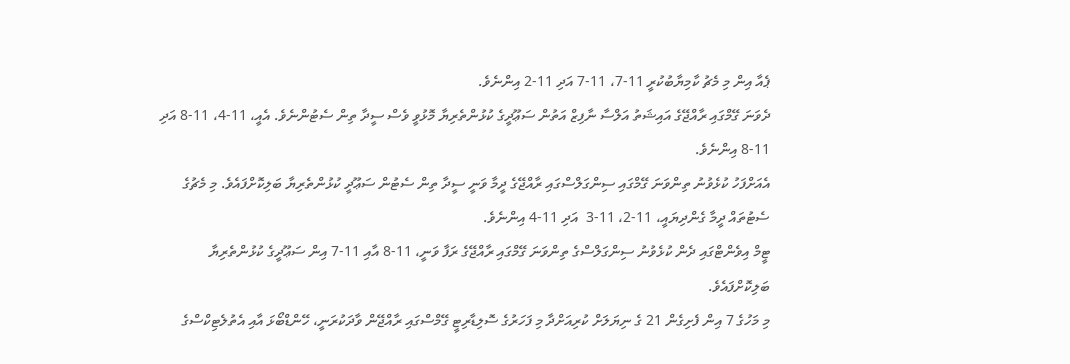ޕެއާ އިން މި މެޗު ކާމިޔާބުކުރީ 11-7، 11-7 އަދި 11-2 އިންނެވެ.
ދެވަނަ ގޭމްގައި ރާއްޖޭގެ އައިޝަތު އަލްސާ ނާފިޒް އަތުން ސަޢޫދީގެ ކުޅުންތެރިޔާ މޮޅުވީ ވެސް ސީދާ ތިން ސެޓުންނެވެ. އެއީ، 11-4، 11-8 އަދި 11-8 އިންނެވެ.
އެއަށްފަހު ކުޅެވުނު ތިންވަނަ ގޭމްގައި ސިންގަލްސްގައި ރާއްޖޭގެ ދީމާ ވަނީ ސީދާ ތިން ސެޓުން ސަޢޫދީ ކުޅުންތެރިޔާ ބަލިކޮށްފައެވެ. މި މެޗުގެ ސެޓުތައް ދީމާ ގެންދިޔައީ، 11-2، 11-3  އަދި 11-4 އިންނެވެ.
ޓީމް އިވެންޓްގައި ދެން ކުޅެވުނު ސިންގަލްސްގެ ތިންވަނަ ގޭމްގައި ރާއްޖޭގެ ރަފާ ވަނީ، 11-8 އާއި 11-7 އިން ސަޢޫދީގެ ކުޅުންތެރިޔާ ބަލިކޮށްފައެވެ.
މި މަހުގެ 7 އިން ފެށިގެން 21 ގެ ނިޔަލަށް ކުރިއަށްދާ މި ފަހަރުގެ ސޮލިޑާރިޓީ ގޭމްސްގައި ރާއްޖޭން ވާދަކުރަނީ، ހޭންޑްބޯޅަ އާއި އެތުލެޓިކްސްގެ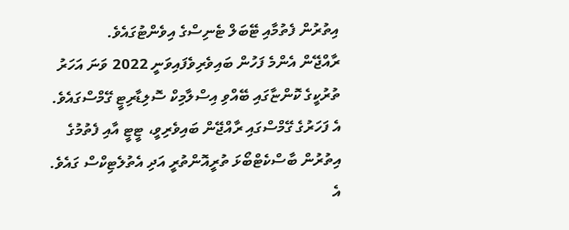އިތުރުން ފެތުމާއި ޓޭބަލް ޓެނިސްގެ އިވެންޓުގައެވެ.
ރާއްޖޭން އެންމެ ފަހުން ބައިވެރިވެފައިވަނީ 2022 ވަނަ އަހަރު ތުރުކީގެ ކޮންޏާގައި ބޭއްވި އިސްލާމިކް ސޮލިޑާރިޓީ ގޭމްސްގައެވެ. އެ ފަހަރުގެ ގޭމްސްގައި ރާއްޖޭން ބައިވެރިވީ، ޓީޓީ އާއި ފެތުމުގެ އިތުރުން ބާސްކެޓްބޯޅަ ތުރީއޮންތުރީ އަދި އެތުލެޓިކްސް ގައެވެ. އެ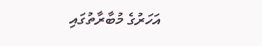އަހަރުގެ މުބާރާތުގައި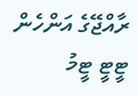ރާއްޖޭގެ އަންހެން ޓީޓީ ޓީމު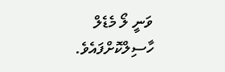ވަނީ ލޯ މެޑެލް ހާސިލްކޮށްފައެވެ.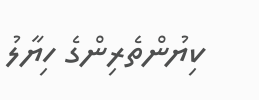ކިޔުންތެރިންގެ ހިޔާލު